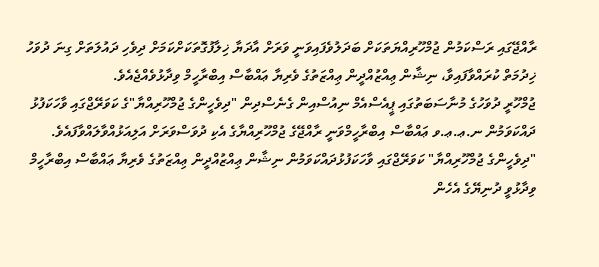ރާއްޖޭގައި ރަސްކަމުން ޖުމްހޫރިއްޔަތަކަށް ބަދަލުވެފައިވަނީ ވަރަށް އާދަޔާ ޚިލާފުގޮތަކަށްކަމަށް ދިވެހި ދައުލަތަށް ގިނަ ދުވަހު ޚިދުމަތް ކުރައްވާފައިވާ، ނިޝާން ޢިއްޒުއްދީން ޢިއްޒަތުގެ ވެރިޔާ ޢައްބާސް އިބްރާހީމް ވިދާޅުވެއްޖެއެވެ.
ޖުމްހޫރީ ދުވަހުގެ މުނާސަބަތުގައި ޕީއެސްއެމް ނިއުސްއިން ގެނެސްދިން "ދިވެހީންގެ ޖުމްހޫރިއްޔާ"ގެ ކަވަރޭޖްގައި ވާހަކަފުޅު ދައްކަވަމުން ނ.ޢ.ޢ.ވ ޢައްބާސް އިބްރާހީމްވަނީ ރާއްޖޭގެ ޖުމްހޫރިއްޔާގެ އެކި ދުވަސްވަރަށް އަލިއަޅުއްވާލައްވާފައެވެ.
"ދިވެހީންގެ ޖުމްހޫރިއްޔާ" ކަވަރޭޖްގައި ވާހަކަފުޅުދައްކަވަމުން ނިޝާން ޢިއްޒުއްދީން ޢިއްޒަތުގެ ވެރިޔާ ޢައްބާސް އިބްރާހީމް ވިދާޅުވީ ދުނިޔޭގެ އެހެން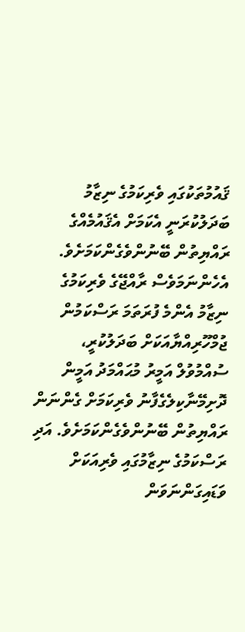ޤައުމުތަކުގައި ވެރިކަމުގެ ނިޒާމު ބަދަލުކުރަނީ އެކަމަށް އެޤައުމެއްގެ ރައްޔިތުން ބޭނުންވެގެންކަމަށެވެ. އެހެންނަމަވެސް ރާއްޖޭގެ ވެރިކަމުގެ ނިޒާމު އެންމެ ފުރަތަމަ ރަސްކަމުން ޖުމްހޫރިއްޔާއަކަށް ބަދަލުކުރީ، ސުއްމުވުލް އަމީރު މުޙައްމަދު އަމީން ދޮށިމޭނާކިލެގެފާނު ވެރިކަމަށް ގެންނަން ރައްޔިތުން ބޭނުންވެގެންކަމަށެވެ. އަދި ރަސްކަމުގެ ނިޒާމުގައި ވެރިއަކަށް ވަޑައިގަންނަވަން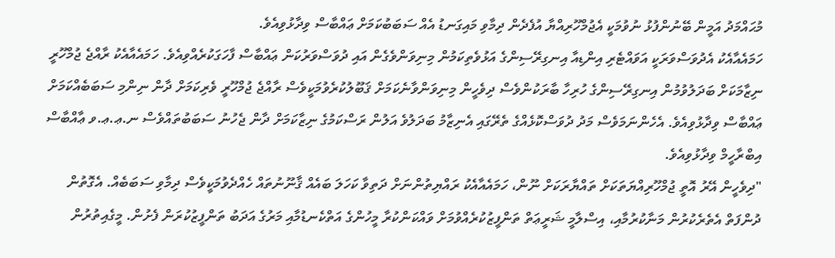މުޙައްމަދު އަމީން ބޭނުންފުޅު ނުވުމަކީ އެޖުމްހޫރިއްޔާ އުފެދެން ދިމާވި މައިގަނޑު އެއް ސަބަބުކަމަށް ޢައްބާސް ވިދާޅުވިއެވެ.
ހަމައެއާއެކު އެދުވަސްވަރަކީ އަވައްޓެރި އިންޑިއާ އިނގިރޭސިންގެ އަޅުވެތިކަމުން މިނިވަންވެގެން އައި ދުވަސްވަރުކަން ޢައްބާސް ފާހަގަކުރެއްވިއެވެ. ހަމައެއާއެކު ރާއްޖެ ޖުމްހޫރީ ނިޒާމަކަށް ބަދަލުވުމުން އިނގިރޭސިންގެ ހުރިހާ ބާރަކުންވެސް ދިވެހީން މިނިވަންވާނެކަމަށް ޤަބޫލުކުރެވުމަކީވެސް ރާއްޖެ ޖުމްހޫރީ ވެރިކަމަށް ދާން ނިންމި ސަބަބެއްކަމަށް ޢައްބާސް ވިދާޅުވިއެވެ. އެހެންނަމަވެސް މަދު ދުވަސްކޮޅެއްގެ ތެރޭގައި އެނިޒާމު ބަދަލުވެ އަލުން ރަސްކަމުގެ ނިޒާކަމަށް ދާން ޖެހުނު ސަބަބުތައްވެސް ނ.ޢ.ޢ.ވ ޢާއްބާސް އިބްރާހީމް ވިދާޅުވިއެވެ.
"ދިވެހީން އޭރު އޮތީ ޖުމްހޫރިއްޔަތަކަށް ތައްޔާރަކަށް ނޫން، ހަމައެއާއެކު ރައްޔިތުންނަށް ދަތިވާ ކަހަލަ ބައެއް ޤާނޫނުތައް ހެއްދެވުމަކީވެސް ދިމާވި ސަބަބެއް. އެގޮތުން ދުންފަތް އެތެރެކުރުން މަނާކުރުމާއި، އިސްލާމީ ޝަރީޢަތް ތަންފީޒުކުރެއްވުމަށް ވައްކަންކުރާ މީހުންގެ އަތްކެނޑުމާއި މަރުގެ އަދަބު ތަންފީޒުކުރަން ފެށުން. މީގެއިތުރުން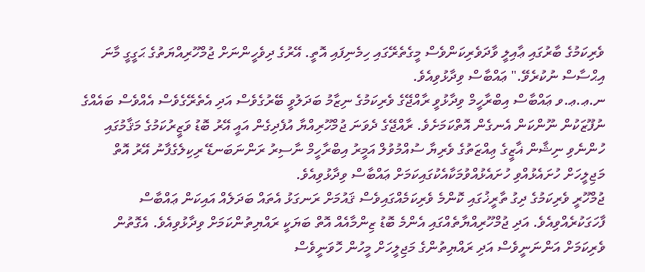ވެރިކަމުގެ ބާރުގައި ޢާއިލީ ވާދަވެރިކަންވެސް މީގެތެރޭގައި ހިމެނިފައި އޮތީ. އޭރުގެ ދިވެހީންނަށް ޖުމްހޫރިއްޔަތުގެ ޙަގީގީ މާނަ އިޙްސާސް ނުކުރެވޭ." ޢައްބާސް ވިދާޅުވިއެވެ.
ނ.ޢ.ޢ.ވ ޢައްބާސް އިބްރާހީމް ވިދާޅުވީ ރާއްޖޭގެ ވެރިކަމުގެ ނިޒާމު ބަދަލުވީ ބޭރުގެވެސް އަދި އެތެރޭގެވެސް އެއްވެސް ބައެއްގެ ނުފޫޒަކުން ނޫންކަން އެނގެން އޮތްކަމަށެވެ. ރާއްޖޭގެ ދެވަނަ ޖުމްހޫރިއްޔާ އުފެދިގެން އައީ އޭރު ބޮޑު ވަޒީރުކަމުގެ މަޤާމުގައި ހުންނެވި ނިޝާން ޣާޒީގެ ޢިއްޒަތުގެ ވެރިޔާ ސުއްމުވުލް އަމީރު އިބްރާހީމް ނާސިރު ރަންނަބަނޑޭ ރިކިލެގެފާނު އޭރު އޮތް މަޖިލީހަށް ހުށައެޅުއްވި ހުށައެޅުއްވުމަކާއެކުގައިކަމަށް ޢައްބާސް ވިދާޅުވިއެވެ.
ޖުމްހޫރީ ވެރިކަމުގެ ދިގު ތާރީޚުގައި ކޮންމެ ވެރިކަމެއްގައިވެސް ޤައުމަށް ރަނގަޅު އެތައް ބަދަލެއް އައިކަން ޢައްބާސް ފާހަގަކުރެއްވިއެވެ. އަދި ޖުމްހޫރިއްޔާތެއްގައި އެންމެ ބޮޑު ޒިންމާއެއް އޮތް ބަޔަކީ ރައްޔިތުންކަމަށް ވިދާޅުވިއެވެ. އެގޮތުން ވެރިކަމަށް އަންނަނީވެސް އަދި ރައްޔިތުންގެ މަޖިލީހަށް މީހުން ހޮވަނީވެސް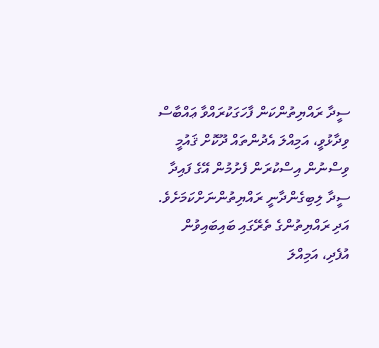ސީދާ ރައްޔިތުންކަން ފާހަގަކުރައްވާ ޢައްބާސް ވިދާޅުވީ، އަމިއްލަ އެދުންތައް ދޫކޮށް ޤައުމީ ވިސްނުން އިސްކުރަން ފެށުމުން އޭގެ ފައިދާ ސީދާ ލިބިގެންދާނީ ރައްޔިތުންނަށްކަމަށެވެ. އަދި ރައްޔިތުންގެ ތެރޭގައި ބައިބައިވުން އުފެދި، އަމިއްލަ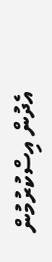އެދުން އިސްކުރުމުން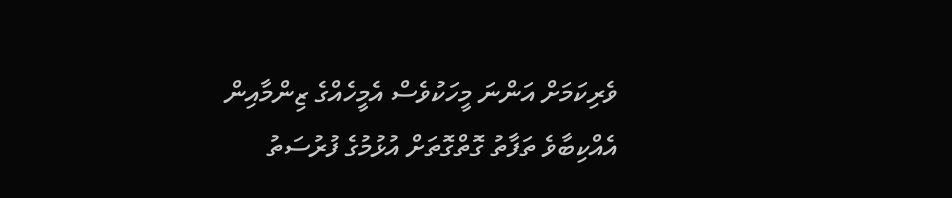ވެރިކަމަށް އަންނަ މީހަކުވެސް އެމީހެއްގެ ޒިންމާއިން އެއްކިބާވެ ތަފާތު ގޮތްގޮތަށް އުޅުމުގެ ފުރުސަތު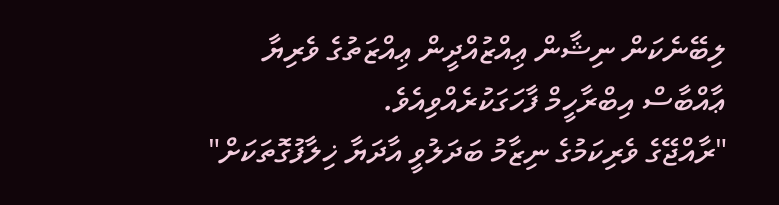ލިބޭނެކަން ނިޝާން ޢިއްޒުއްދީން ޢިއްޒަތުގެ ވެރިޔާ ޢާއްބާސް އިބްރާހީމް ފާހަގަކުރެއްވިއެވެ.
"ރާއްޖޭގެ ވެރިކަމުގެ ނިޒާމު ބަދަލުވީ އާދަޔާ ޚިލާފުގޮތަކަށް"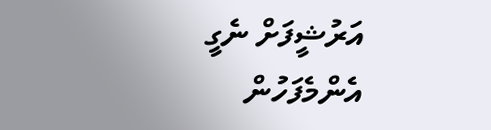އަރުޝީފަށް ނެގީ
އެންމެފަހުން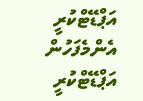އަޕްޑޭޓްކުރީ
އެންމެފަހުން އަޕްޑޭޓްކުރީ